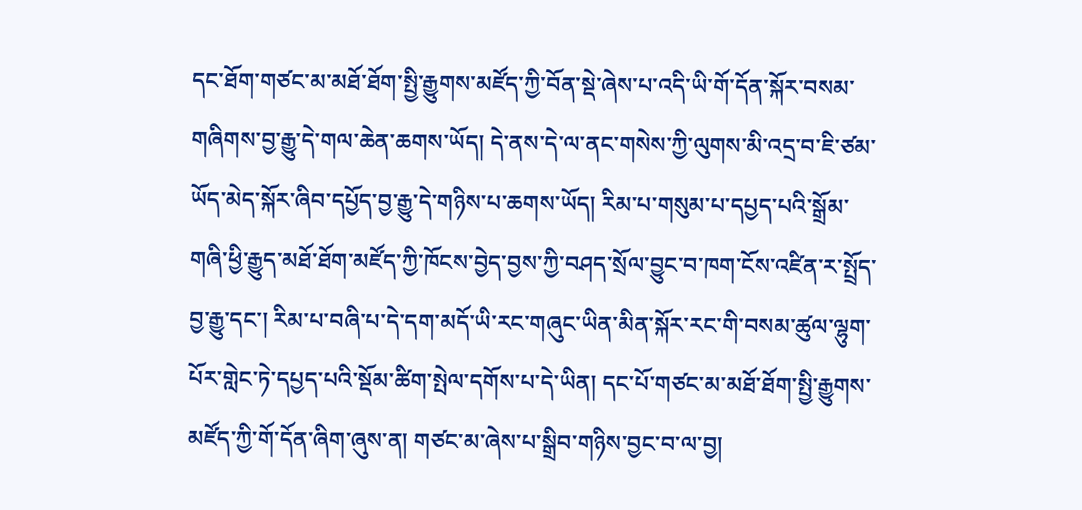དང་ཐོག་གཙང་མ་མཐོ་ཐོག་སྤྱི་རྒྱུགས་མཛོད་ཀྱི་བོན་སྡེ་ཞེས་པ་འདི་ཡི་གོ་དོན་སྐོར་བསམ་གཞིགས་བྱ་རྒྱུ་དེ་གལ་ཆེན་ཆགས་ཡོད། དེ་ནས་དེ་ལ་ནང་གསེས་ཀྱི་ལུགས་མི་འདྲ་བ་ཇི་ཙམ་ཡོད་མེད་སྐོར་ཞིབ་དཔྱོད་བྱ་རྒྱུ་དེ་གཉིས་པ་ཆགས་ཡོད། རིམ་པ་གསུམ་པ་དཔྱད་པའི་སྒྲོམ་གཞི་ཕྱི་རྒྱུད་མཐོ་ཐོག་མཛོད་ཀྱི་ཁོངས་བྱེད་བྱས་ཀྱི་བཤད་སྲོལ་བྱུང་བ་ཁག་ངོས་འཛིན་ར་སྤྲོད་བྱ་རྒྱུ་དང་། རིམ་པ་བཞི་པ་དེ་དག་མདོ་ཡི་རང་གཞུང་ཡིན་མིན་སྐོར་རང་གི་བསམ་ཚུལ་ལྷུག་པོར་གླེང་ཏེ་དཔྱད་པའི་སྡོམ་ཚིག་སྤེལ་དགོས་པ་དེ་ཡིན། དང་པོ་གཙང་མ་མཐོ་ཐོག་སྤྱི་རྒྱུགས་མཛོད་ཀྱི་གོ་དོན་ཞིག་ཞུས་ན། གཙང་མ་ཞེས་པ་སྒྲིབ་གཉིས་བྱང་བ་ལ་བྱ།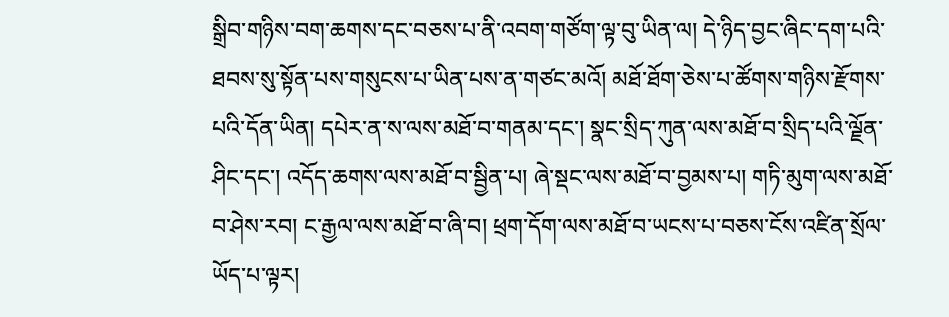སྒྲིབ་གཉིས་བག་ཆགས་དང་བཅས་པ་ནི་འབག་གཙོག་ལྟ་བུ་ཡིན་ལ། དེ་ཉིད་བྱང་ཞིང་དག་པའི་ཐབས་སུ་སྟོན་པས་གསུངས་པ་ཡིན་པས་ན་གཙང་མའོ། མཐོ་ཐོག་ཅེས་པ་ཚོགས་གཉིས་རྫོགས་པའི་དོན་ཡིན། དཔེར་ན་ས་ལས་མཐོ་བ་གནམ་དང་། སྣང་སྲིད་ཀུན་ལས་མཐོ་བ་སྲིད་པའི་ལྗོན་ཤིང་དང་། འདོད་ཆགས་ལས་མཐོ་བ་སྦྱིན་པ། ཞེ་སྡང་ལས་མཐོ་བ་བྱམས་པ། གཏི་མུག་ལས་མཐོ་བ་ཤེས་རབ། ང་རྒྱལ་ལས་མཐོ་བ་ཞི་བ། ཕྲག་དོག་ལས་མཐོ་བ་ཡངས་པ་བཅས་ངོས་འཛིན་སྲོལ་ཡོད་པ་ལྟར།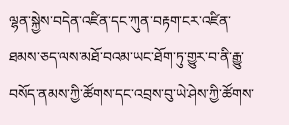ལྷན་སྐྱེས་བདེན་འཛིན་དང་ཀུན་བརྟག་ངར་འཛིན་ཐམས་ཅད་ལས་མཐོ་བའམ་ཡང་ཐོག་ཏུ་གྱུར་བ་ནི་རྒྱུ་བསོད་ནམས་ཀྱི་ཚོགས་དང་འབྲས་བུ་ཡེ་ཤེས་ཀྱི་ཚོགས་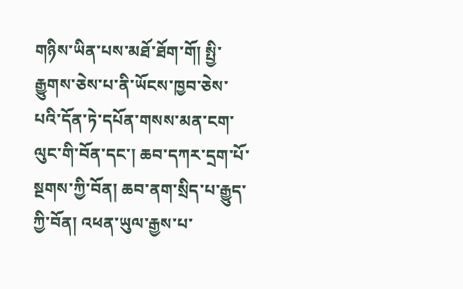གཉིས་ཡིན་པས་མཐོ་ཐོག་གོ། སྤྱི་རྒྱུགས་ཅེས་པ་ནི་ཡོངས་ཁྱབ་ཅེས་པའི་དོན་ཏེ་དཔོན་གསས་མན་ངག་ལུང་གི་བོན་དང་། ཆབ་དཀར་དྲག་པོ་སྔགས་ཀྱི་བོན། ཆབ་ནག་སྲིད་པ་རྒྱུད་ཀྱི་བོན། འཕན་ཡུལ་རྒྱས་པ་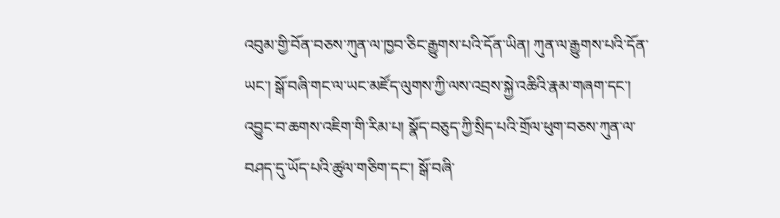འབུམ་གྱི་བོན་བཅས་ཀུན་ལ་ཁྱབ་ཅིང་རྒྱུགས་པའི་དོན་ཡིན། ཀུན་ལ་རྒྱུགས་པའི་དོན་ཡང་། སྒོ་བཞི་གང་ལ་ཡང་མཛོད་ལུགས་ཀྱི་ལས་འབྲས་སྐྱེ་འཆིའི་རྣམ་གཞག་དང་། འབྱུང་བ་ཆགས་འཇིག་གི་རིམ་པ། སྣོད་བཅུད་ཀྱི་སྲིད་པའི་གྲོལ་ཕུག་བཅས་ཀུན་ལ་བཤད་དུ་ཡོད་པའི་ཚུལ་གཅིག་དང་། སྒོ་བཞི་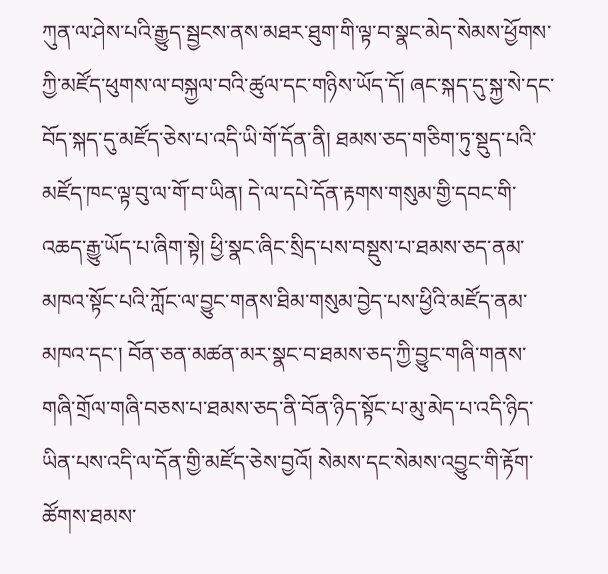ཀུན་ལ་ཤེས་པའི་རྒྱུད་སྦྱངས་ནས་མཐར་ཐུག་གི་ལྟ་བ་སྣང་མེད་སེམས་ཕྱོགས་ཀྱི་མཛོད་ཕུགས་ལ་བསྐྱལ་བའི་ཚུལ་དང་གཉིས་ཡོད་དོ། ཞང་སྐད་དུ་སྐྱ་སེ་དང་བོད་སྐད་དུ་མཛོད་ཅེས་པ་འདི་ཡི་གོ་དོན་ནི། ཐམས་ཅད་གཅིག་ཏུ་སྡུད་པའི་མཛོད་ཁང་ལྟ་བུ་ལ་གོ་བ་ཡིན། དེ་ལ་དཔེ་དོན་རྟགས་གསུམ་གྱི་དབང་གི་འཆད་རྒྱུ་ཡོད་པ་ཞིག་སྟེ། ཕྱི་སྣང་ཞིང་སྲིད་པས་བསྡུས་པ་ཐམས་ཅད་ནམ་མཁའ་སྟོང་པའི་ཀློང་ལ་བྱུང་གནས་ཐིམ་གསུམ་བྱེད་པས་ཕྱིའི་མཛོད་ནམ་མཁའ་དང་། བོན་ཅན་མཚན་མར་སྣང་བ་ཐམས་ཅད་ཀྱི་བྱུང་གཞི་གནས་གཞི་གྲོལ་གཞི་བཅས་པ་ཐམས་ཅད་ནི་བོན་ཉིད་སྟོང་པ་མུ་མེད་པ་འདི་ཉིད་ཡིན་པས་འདི་ལ་དོན་གྱི་མཛོད་ཅེས་བྱའོ། སེམས་དང་སེམས་འབྱུང་གི་རྟོག་ཚོགས་ཐམས་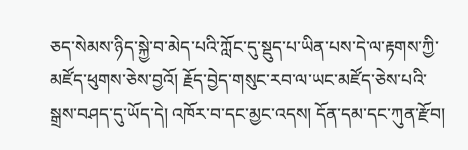ཅད་སེམས་ཉིད་སྐྱེ་བ་མེད་པའི་ཀློང་དུ་སྡུད་པ་ཡིན་པས་དེ་ལ་རྟགས་ཀྱི་མཛོད་ཕུགས་ཅེས་བྱའོ། རྗོད་བྱེད་གསུང་རབ་ལ་ཡང་མཛོད་ཅེས་པའི་སྒྲས་བཤད་དུ་ཡོད་དེ། འཁོར་བ་དང་མྱང་འདས། དོན་དམ་དང་ཀུན་རྫོབ།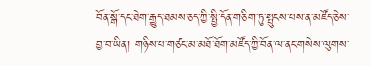བོན་སྒོ་དང་ཐེག་རྒྱུད་ཐམས་ཅད་ཀྱི་སྤྱི་དོན་གཅིག་ཏུ་སྤུངས་པས་ན་མཛོད་ཅེས་བྱ་བ་ཡིན། གཉིས་པ་གཙང་མ་མཐོ་ཐོག་མཛོད་ཀྱི་བོན་ལ་ནང་གསེས་ལུགས་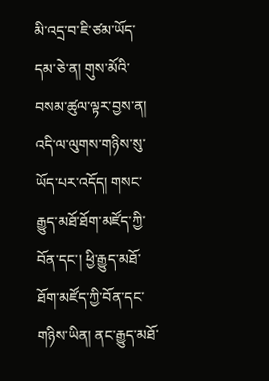མི་འདྲ་བ་ཇི་ཙམ་ཡོད་དམ་ཅེ་ན། གུས་མོའི་བསམ་ཚུལ་ལྟར་བྱས་ན། འདི་ལ་ལུགས་གཉིས་སུ་ཡོད་པར་འདོད། གསང་རྒྱུད་མཐོ་ཐོག་མཛོད་ཀྱི་བོན་དང་། ཕྱི་རྒྱུད་མཐོ་ཐོག་མཛོད་ཀྱི་བོན་དང་གཉིས་ཡིན། ནང་རྒྱུད་མཐོ་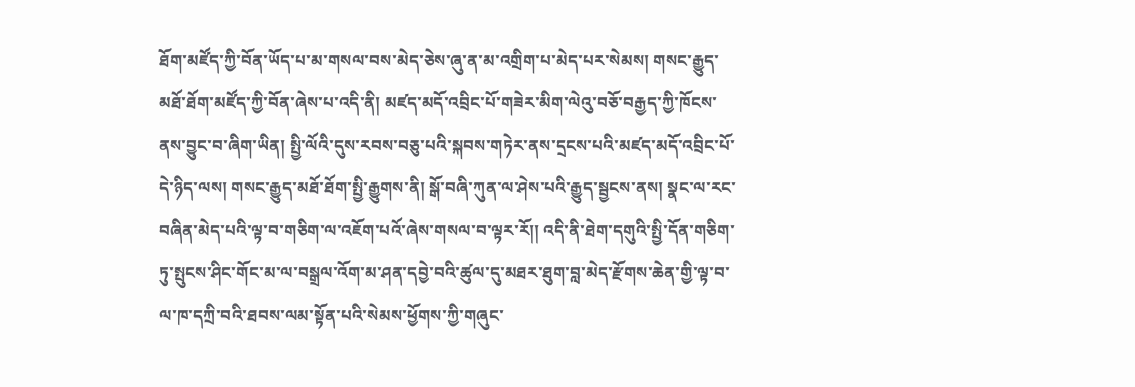ཐོག་མཛོད་ཀྱི་བོན་ཡོད་པ་མ་གསལ་བས་མེད་ཅེས་ཞུ་ན་མ་འགྲིག་པ་མེད་པར་སེམས། གསང་རྒྱུད་མཐོ་ཐོག་མཛོད་ཀྱི་བོན་ཞེས་པ་འདི་ནི། མཛད་མདོ་འབྲིང་པོ་གཟེར་མིག་ལེའུ་བཅོ་བརྒྱད་ཀྱི་ཁོངས་ནས་བྱུང་བ་ཞིག་ཡིན། སྤྱི་ལོའི་དུས་རབས་བཅུ་པའི་སྐབས་གཏེར་ནས་དྲངས་པའི་མཛད་མདོ་འབྲིང་པོ་དེ་ཉིད་ལས། གསང་རྒྱུད་མཐོ་ཐོག་སྤྱི་རྒྱུགས་ནི། སྒོ་བཞི་ཀུན་ལ་ཤེས་པའི་རྒྱུད་སྦྱངས་ནས། སྣང་ལ་རང་བཞིན་མེད་པའི་ལྟ་བ་གཅིག་ལ་འཇོག་པའོ་ཞེས་གསལ་བ་ལྟར་རོ།། འདི་ནི་ཐེག་དགུའི་སྤྱི་དོན་གཅིག་ཏུ་སྤུངས་ཤིང་གོང་མ་ལ་བསྒྲལ་འོག་མ་ཤན་དབྱེ་བའི་ཚུལ་དུ་མཐར་ཐུག་བླ་མེད་རྫོགས་ཆེན་གྱི་ལྟ་བ་ལ་ཁ་དཀྲི་བའི་ཐབས་ལམ་སྟོན་པའི་སེམས་ཕྱོགས་ཀྱི་གཞུང་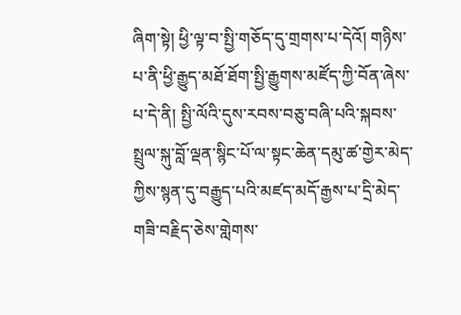ཞིག་སྟེ། ཕྱི་ལྟ་བ་སྤྱི་གཅོད་དུ་གྲགས་པ་དེའོ། གཉིས་པ་ནི་ཕྱི་རྒྱུད་མཐོ་ཐོག་སྤྱི་རྒྱུགས་མཛོད་ཀྱི་བོན་ཞེས་པ་དེ་ནི། སྤྱི་ལོའི་དུས་རབས་བཅུ་བཞི་པའི་སྐབས་སྤྲུལ་སྐུ་བློ་ལྡན་སྙིང་པོ་ལ་སྟང་ཆེན་དམུ་ཚ་གྱེར་མེད་ཀྱིས་སྙན་དུ་བརྒྱུད་པའི་མཛད་མདོ་རྒྱས་པ་དྲི་མེད་གཟི་བརྗིད་ཅེས་གླེགས་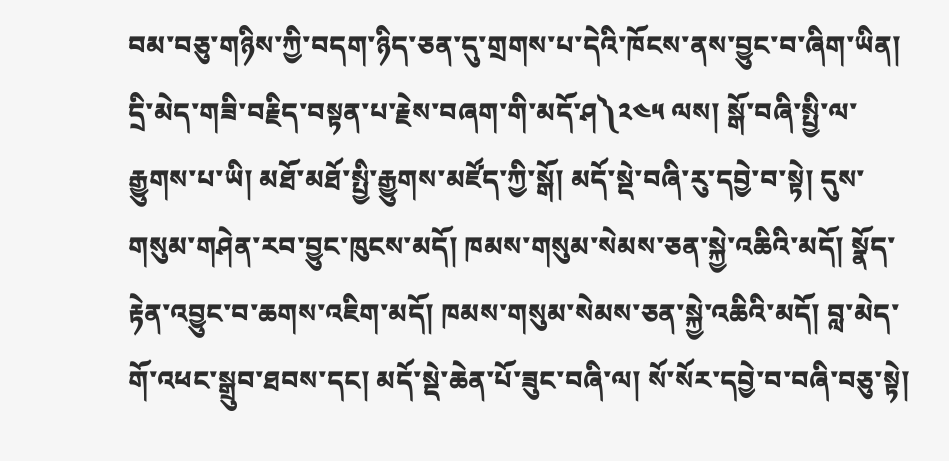བམ་བཅུ་གཉིས་ཀྱི་བདག་ཉིད་ཅན་དུ་གྲགས་པ་དེའི་ཁོངས་ནས་བྱུང་བ་ཞིག་ཡིན། དྲི་མེད་གཟི་བརྗིད་བསྟན་པ་རྗེས་བཞག་གི་མདོ་ཤ༽༢༤༥ ལས། སྒོ་བཞི་སྤྱི་ལ་རྒྱུགས་པ་ཡི། མཐོ་མཐོ་སྤྱི་རྒྱུགས་མཛོད་ཀྱི་སྒོ། མདོ་སྡེ་བཞི་རུ་དབྱེ་བ་སྟེ། དུས་གསུམ་གཤེན་རབ་བྱུང་ཁུངས་མདོ། ཁམས་གསུམ་སེམས་ཅན་སྐྱེ་འཆིའི་མདོ། སྣོད་རྟེན་འབྱུང་བ་ཆགས་འཇིག་མདོ། ཁམས་གསུམ་སེམས་ཅན་སྐྱེ་འཆིའི་མདོ། བླ་མེད་གོ་འཕང་སྒྲུབ་ཐབས་དང། མདོ་སྡེ་ཆེན་པོ་ཟུང་བཞི་ལ། སོ་སོར་དབྱེ་བ་བཞི་བཅུ་སྟེ།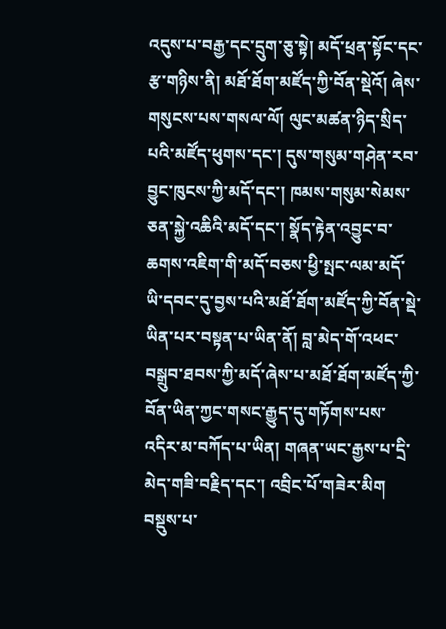འདུས་པ་བརྒྱ་དང་དྲུག་ཅུ་སྟེ། མདོ་ཕྲན་སྟོང་དང་རྩ་གཉིས་ནི། མཐོ་ཐོག་མཛོད་ཀྱི་བོན་སྡེའོ། ཞེས་གསུངས་པས་གསལ་ལོ། ལུང་མཚན་ཉིད་སྲིད་པའི་མཛོད་ཕུགས་དང་། དུས་གསུམ་གཤེན་རབ་བྱུང་ཁུངས་ཀྱི་མདོ་དང་། ཁམས་གསུམ་སེམས་ཅན་སྐྱེ་འཆིའི་མདོ་དང་། སྣོད་རྟེན་འབྱུང་བ་ཆགས་འཇིག་གི་མདོ་བཅས་ཕྱི་སྤང་ལམ་མདོ་ཡི་དབང་དུ་བྱས་པའི་མཐོ་ཐོག་མཛོད་ཀྱི་བོན་སྡེ་ཡིན་པར་བསྟན་པ་ཡིན་ནོ། བླ་མེད་གོ་འཕང་བསྒྲུབ་ཐབས་ཀྱི་མདོ་ཞེས་པ་མཐོ་ཐོག་མཛོད་ཀྱི་བོན་ཡིན་ཀྱང་གསང་རྒྱུད་དུ་གཏོགས་པས་འདིར་མ་བཀོད་པ་ཡིན། གཞན་ཡང་རྒྱས་པ་དྲི་མེད་གཟི་བརྗིད་དང་། འབྲིང་པོ་གཟེར་མིག བསྡུས་པ་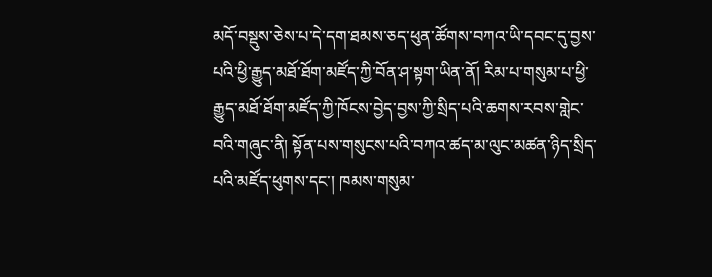མདོ་བསྡུས་ཅེས་པ་དེ་དག་ཐམས་ཅད་ཕུན་ཚོགས་བཀའ་ཡི་དབང་དུ་བྱས་པའི་ཕྱི་རྒྱུད་མཐོ་ཐོག་མཛོད་ཀྱི་བོན་ཤ་སྟག་ཡིན་ནོ། རིམ་པ་གསུམ་པ་ཕྱི་རྒྱུད་མཐོ་ཐོག་མཛོད་ཀྱི་ཁོངས་བྱེད་བྱས་ཀྱི་སྲིད་པའི་ཆགས་རབས་གླེང་བའི་གཞུང་ནི། སྟོན་པས་གསུངས་པའི་བཀའ་ཚད་མ་ལུང་མཚན་ཉིད་སྲིད་པའི་མཛོད་ཕུགས་དང་། ཁམས་གསུམ་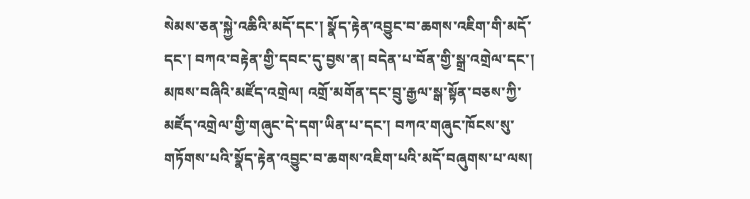སེམས་ཅན་སྐྱེ་འཆིའི་མདོ་དང་། སྣོད་རྟེན་འབྱུང་བ་ཆགས་འཇིག་གི་མདོ་དང་། བཀའ་བརྟེན་གྱི་དབང་དུ་བྱས་ན། བདེན་པ་བོན་གྱི་སྒྲ་འགྲེལ་དང་། མཁས་བཞིའི་མཛོད་འགྲེལ། འགྲོ་མགོན་དང་བྲུ་རྒྱལ་སྒ་སྟོན་བཅས་ཀྱི་མཛོད་འགྲེལ་གྱི་གཞུང་དེ་དག་ཡིན་པ་དང་། བཀའ་གཞུང་ཁོངས་སུ་གཏོགས་པའི་སྣོད་རྟེན་འབྱུང་བ་ཆགས་འཇིག་པའི་མདོ་བཞུགས་པ་ལས།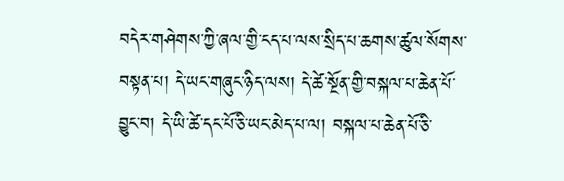བདེར་གཤེགས་ཀྱི་ཞལ་གྱི་ངད་པ་ལས་སྲིད་པ་ཆགས་ཚུལ་སོགས་བསྟན་པ། དེ་ཡང་གཞུང་ཉིད་ལས། དེ་ཚེ་སྔོན་གྱི་བསྐལ་པ་ཆེན་པོ་བྱུང་བ། དེ་ཡི་ཚེ་དང་པོ་ཅི་ཡང་མེད་པ་ལ། བསྐལ་པ་ཆེན་པོ་ཅི་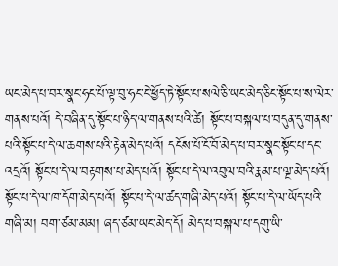ཡང་མེད་པ་བར་སྣང་ཧང་པོ་ལྟ་བུ་ཧང་ངེ་ཕྱོད་ཏེ་སྟོང་པ་སལེ་ཅི་ཡང་མེད་ཅིང་སྟོང་པ་ས་ལེར་གནས་པའོ། དེ་བཞིན་དུ་སྟོང་པ་ཉིད་ལ་གནས་པའི་ཚེ། སྟོང་པ་བསྐལ་པ་བདུན་དུ་གནས་པའི་སྟོང་པ་དེ་ལ་ཆགས་པའི་རྟེན་མེད་པའོ། དངོས་པོ་ངོ་བོ་མེད་པ་བར་སྣང་སྟོང་པ་དང་འདྲའོ། སྟོང་པ་དེ་ལ་བརྟགས་པ་མེད་པའོ། སྟོང་པ་དེ་ལ་འབུལ་བའི་རྣམ་པ་ལྔ་མེད་པའོ། སྟོང་པ་དེ་ལ་ཁ་དོག་མེད་པའོ། སྟོང་པ་དེ་ལ་ཚད་གཞི་མེད་པའོ། སྟོང་པ་དེ་ལ་ཡོད་པའི་གཞི་མ། བག་ཙམ་མམ། ཞད་ཙམ་ཡང་མེད་དོ། མེད་པ་བསྐལ་པ་དགུ་ཡི་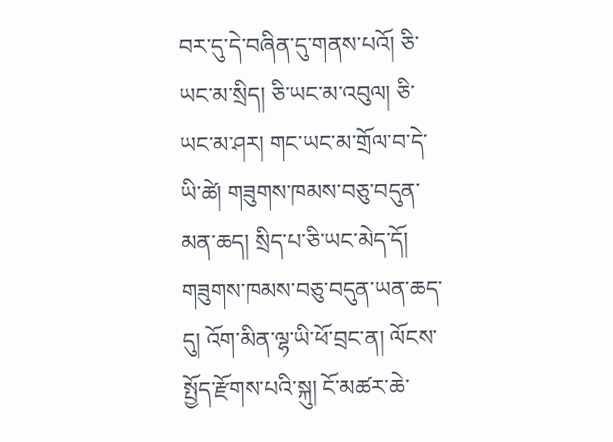བར་དུ་དེ་བཞིན་དུ་གནས་པའོ། ཅི་ཡང་མ་སྲིད། ཅི་ཡང་མ་འབུལ། ཅི་ཡང་མ་ཤར། གང་ཡང་མ་གྲོལ་བ་དེ་ཡི་ཚེ། གཟུགས་ཁམས་བཅུ་བདུན་མན་ཆད། སྲིད་པ་ཅི་ཡང་མེད་དོ། གཟུགས་ཁམས་བཅུ་བདུན་ཡན་ཆད་དུ། འོག་མིན་ལྷ་ཡི་ཕོ་བྲང་ན། ལོངས་སྤྱོད་རྫོགས་པའི་སྐུ། ངོ་མཚར་ཆེ་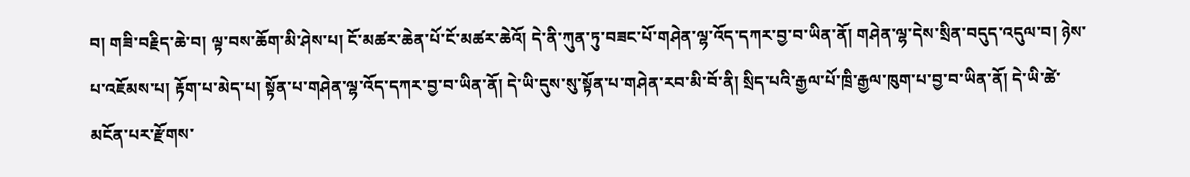བ། གཟི་བརྗིད་ཆེ་བ། ལྟ་བས་ཆོག་མི་ཤེས་པ། ངོ་མཚར་ཆེན་པོ་ངོ་མཚར་ཆེའོ། དེ་ནི་ཀུན་ཏུ་བཟང་པོ་གཤེན་ལྷ་འོད་དཀར་བྱ་བ་ཡིན་ནོ། གཤེན་ལྷ་དེས་སྲིན་བདུད་འདུལ་བ། ཉེས་པ་འཇོམས་པ། རྟོག་པ་མེད་པ། སྟོན་པ་གཤེན་ལྷ་འོད་དཀར་བྱ་བ་ཡིན་ནོ། དེ་ཡི་དུས་སུ་སྟོན་པ་གཤེན་རབ་མི་བོ་ནི། སྲིད་པའི་རྒྱལ་པོ་ཁྲི་རྒྱལ་ཁུག་པ་བྱ་བ་ཡིན་ནོ། དེ་ཡི་ཚེ་མངོན་པར་རྫོགས་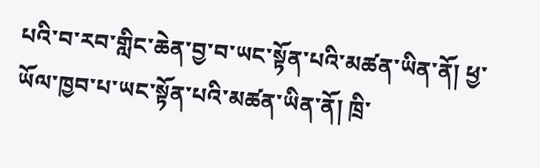པའི་བ་རབ་གླིང་ཆེན་བྱ་བ་ཡང་སྟོན་པའི་མཚན་ཡིན་ནོ། ཕྱ་ཡོལ་ཁྱབ་པ་ཡང་སྟོན་པའི་མཚན་ཡིན་ནོ། ཁྲི་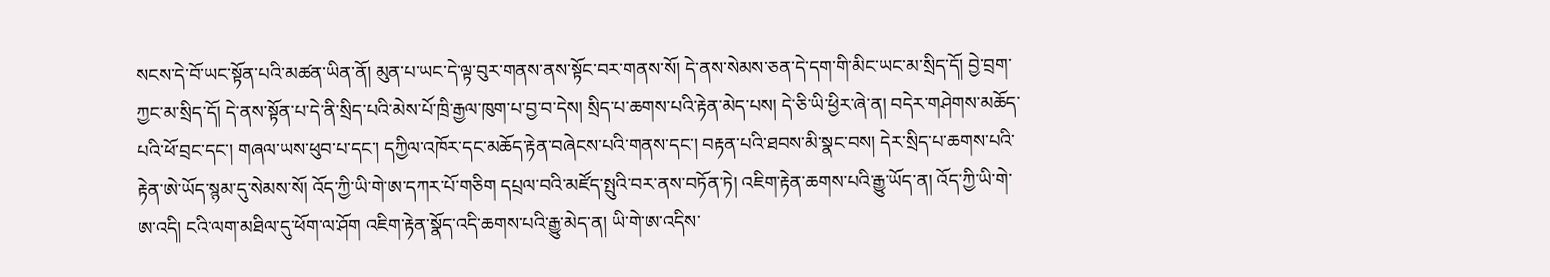སངས་དེ་བོ་ཡང་སྟོན་པའི་མཚན་ཡིན་ནོ། མུན་པ་ཡང་དེ་ལྟ་བུར་གནས་ནས་སྟོང་བར་གནས་སོ། དེ་ནས་སེམས་ཅན་དེ་དག་གི་མིང་ཡང་མ་སྲིད་དོ། བྱེ་བྲག་ཀྱང་མ་སྲིད་དོ། དེ་ནས་སྟོན་པ་དེ་ནི་སྲིད་པའི་མེས་པོ་ཁྲི་རྒྱལ་ཁུག་པ་བྱ་བ་དེས། སྲིད་པ་ཆགས་པའི་རྟེན་མེད་པས། དེ་ཅི་ཡི་ཕྱིར་ཞེ་ན། བདེར་གཤེགས་མཆོད་པའི་ཕོ་བྲང་དང་། གཞལ་ཡས་ཕུབ་པ་དང་། དཀྱིལ་འཁོར་དང་མཆོད་རྟེན་བཞེངས་པའི་གནས་དང་། བརྟན་པའི་ཐབས་མི་སྣང་བས། དེར་སྲིད་པ་ཆགས་པའི་རྟེན་ཨེ་ཡོད་སྙམ་དུ་སེམས་སོ། འོད་ཀྱི་ཡི་གེ་ཨ་དཀར་པོ་གཅིག དཔྲལ་བའི་མཛོད་སྤུའི་བར་ནས་བཏོན་ཏེ། འཇིག་རྟེན་ཆགས་པའི་རྒྱུ་ཡོད་ན། འོད་ཀྱི་ཡི་གེ་ཨ་འདི། ངའི་ལག་མཐིལ་དུ་ཕོག་ལ་ཤོག འཇིག་རྟེན་སྣོད་འདི་ཆགས་པའི་རྒྱུ་མེད་ན། ཡི་གེ་ཨ་འདིས་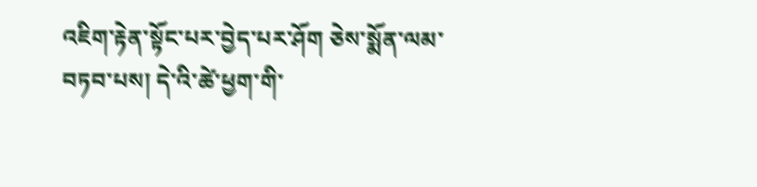འཇིག་རྟེན་སྟོང་པར་བྱེད་པར་ཤོག ཅེས་སྨོན་ལམ་བཏབ་པས། དེ་འི་ཚེ་ཕྱག་གི་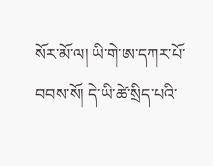སོར་མོ་ལ། ཡི་གེ་ཨ་དཀར་པོ་བབས་སོ། དེ་ཡི་ཚེ་སྲིད་པའི་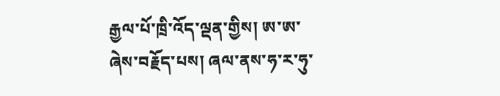རྒྱལ་པོ་ཁྲི་འོད་ལྡན་གྱིས། ཨ་ཨ་ཞེས་བརྗོད་པས། ཞལ་ནས་ཧ་ར་ཧུ་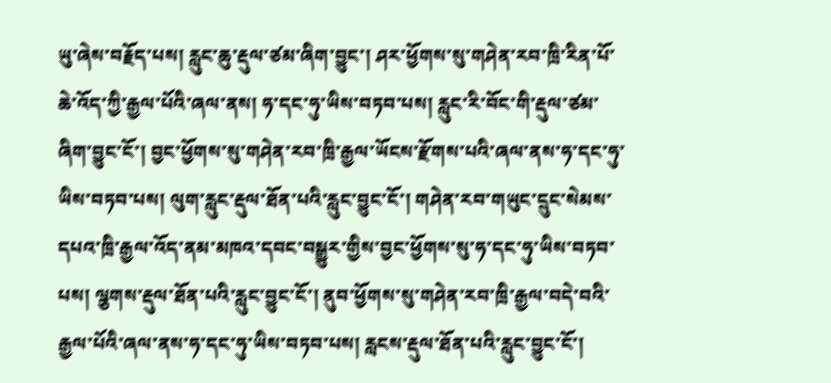ཡུ་ཞེས་བརྗོད་པས། རླུང་ཆུ་རྡུལ་ཙམ་ཞིག་བྱུང་། ཤར་ཕྱོགས་སུ་གཤེན་རབ་ཁྲི་རིན་པོ་ཆེ་འོད་ཀྱི་རྒྱལ་པོའི་ཞལ་ནས། ཧ་དང་ཧུ་ཡིས་བཏབ་པས། རླུང་རི་བོང་གི་རྡུལ་ཙམ་ཞིག་བྱུང་ངོ་། བྱང་ཕྱོགས་སུ་གཤེན་རབ་ཁྲི་རྒྱལ་ཡོངས་རྫོགས་པའི་ཞལ་ནས་ཧ་དང་ཧུ་ཡིས་བཏབ་པས། ལུག་རླུང་རྡུལ་ཐོན་པའི་རླུང་བྱུང་ངོ་། གཤེན་རབ་གཡུང་དྲུང་སེམས་དཔའ་ཁྲི་རྒྱལ་འོད་ནམ་མཁའ་དབང་བསྒྱུར་གྱིས་བྱང་ཕྱོགས་སུ་ཧ་དང་ཧུ་ཡིས་བཏབ་པས། ལྕགས་རྡུལ་ཐོན་པའི་རླུང་བྱུང་ངོ་། ནུབ་ཕྱོགས་སུ་གཤེན་རབ་ཁྲི་རྒྱལ་བདེ་བའི་རྒྱལ་པོའི་ཞལ་ནས་ཧ་དང་ཧུ་ཡིས་བཏབ་པས། རླངས་རྡུལ་ཐོན་པའི་རླུང་བྱུང་ངོ་།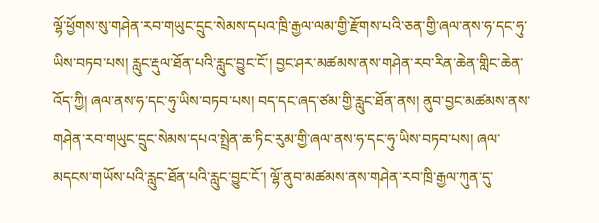ལྷོ་ཕྱོགས་སུ་གཤེན་རབ་གཡུང་དྲུང་སེམས་དཔའ་ཁྲི་རྒྱལ་ལམ་གྱི་རྫོགས་པའི་ཅན་གྱི་ཞལ་ནས་ཧ་དང་ཧུ་ཡིས་བཏབ་པས། རླུང་རྡུལ་ཐོན་པའི་རླུང་བྱུང་ངོ་། བྱང་ཤར་མཚམས་ནས་གཤེན་རབ་རིན་ཆེན་གླིང་ཆེན་འོད་ཀྱི། ཞལ་ནས་ཧ་དང་ཧུ་ཡིས་བཏབ་པས། བད་དང་ཞད་ཙམ་གྱི་རླུང་ཐོན་ནས། ནུབ་བྱང་མཚམས་ནས་གཤེན་རབ་གཡུང་དྲུང་སེམས་དཔའ་སྤྲེན་ཆ་ཏིང་རུམ་གྱི་ཞལ་ནས་ཧ་དང་ཧུ་ཡིས་བཏབ་པས། ཞལ་མདངས་གཡོས་པའི་རླུང་ཐོན་པའི་རླུང་བྱུང་ངོ་། ལྷོ་ནུབ་མཚམས་ནས་གཤེན་རབ་ཁྲི་རྒྱལ་ཀུན་དུ་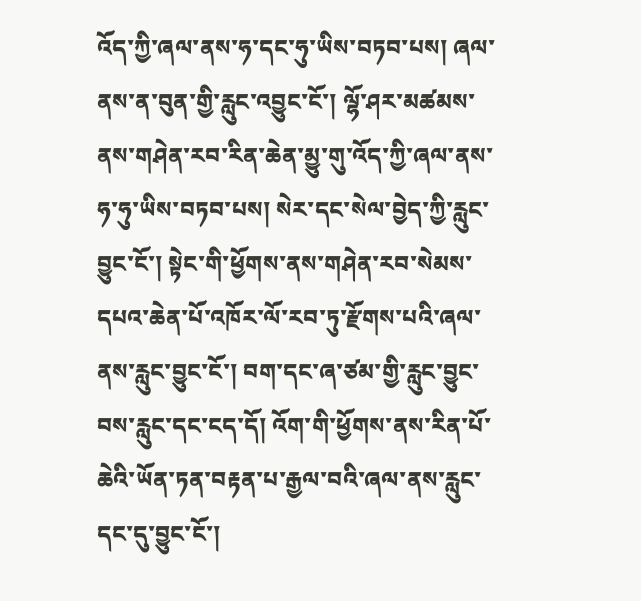འོད་ཀྱི་ཞལ་ནས་ཧ་དང་ཧུ་ཡིས་བཏབ་པས། ཞལ་ནས་ན་བུན་གྱི་རླུང་འབྱུང་ངོ་། ལྷོ་ཤར་མཚམས་ནས་གཤེན་རབ་རིན་ཆེན་མྱུ་གུ་འོད་ཀྱི་ཞལ་ནས་ཧ་ཧུ་ཡིས་བཏབ་པས། སེར་དང་སེལ་བྱེད་ཀྱི་རླུང་བྱུང་ངོ་། སྟེང་གི་ཕྱོགས་ནས་གཤེན་རབ་སེམས་དཔའ་ཆེན་པོ་འཁོར་ལོ་རབ་ཏུ་རྫོགས་པའི་ཞལ་ནས་རླུང་བྱུང་ངོ་། བག་དང་ཞ་ཙམ་གྱི་རླུང་བྱུང་བས་རླུང་དང་ངད་དོ། འོག་གི་ཕྱོགས་ནས་རིན་པོ་ཆེའི་ཡོན་ཏན་བརྟན་པ་རྒྱལ་བའི་ཞལ་ནས་རླུང་དང་དུ་བྱུང་ངོ་།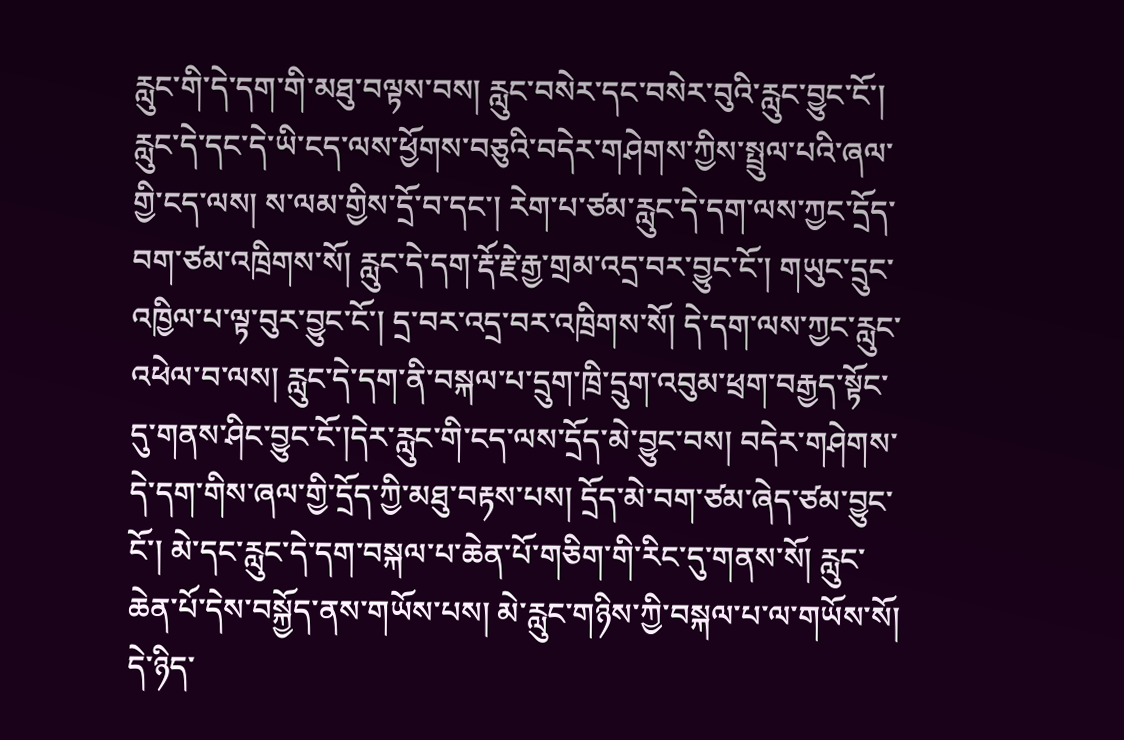རླུང་གི་དེ་དག་གི་མཐུ་བལྟས་བས། རླུང་བསེར་དང་བསེར་བུའི་རླུང་བྱུང་ངོ་། རླུང་དེ་དང་དེ་ཡི་ངད་ལས་ཕྱོགས་བཅུའི་བདེར་གཤེགས་ཀྱིས་སྤྲུལ་པའི་ཞལ་གྱི་ངད་ལས། ས་ལམ་གྱིས་དྲོ་བ་དང་། རེག་པ་ཙམ་རླུང་དེ་དག་ལས་ཀྱང་དྲོད་བག་ཙམ་འཁྲིགས་སོ། རླུང་དེ་དག་རྡོ་རྗེ་རྒྱ་གྲམ་འདྲ་བར་བྱུང་ངོ་། གཡུང་དྲུང་འཁྱིལ་པ་ལྟ་བུར་བྱུང་ངོ་། དྲ་བར་འདྲ་བར་འཁྲིགས་སོ། དེ་དག་ལས་ཀྱང་རླུང་འཕེལ་བ་ལས། རླུང་དེ་དག་ནི་བསྐལ་པ་དྲུག་ཁྲི་དྲུག་འབུམ་ཕྲག་བརྒྱད་སྟོང་དུ་གནས་ཤིང་བྱུང་ངོ་།དེར་རླུང་གི་ངད་ལས་དྲོད་མེ་བྱུང་བས། བདེར་གཤེགས་དེ་དག་གིས་ཞལ་གྱི་དྲོད་ཀྱི་མཐུ་བརྟས་པས། དྲོད་མེ་བག་ཙམ་ཞེད་ཙམ་བྱུང་ངོ་། མེ་དང་རླུང་དེ་དག་བསྐལ་པ་ཆེན་པོ་གཅིག་གི་རིང་དུ་གནས་སོ། རླུང་ཆེན་པོ་དེས་བསྐྱོད་ནས་གཡོས་པས། མེ་རླུང་གཉིས་ཀྱི་བསྐལ་པ་ལ་གཡོས་སོ། དེ་ཉིད་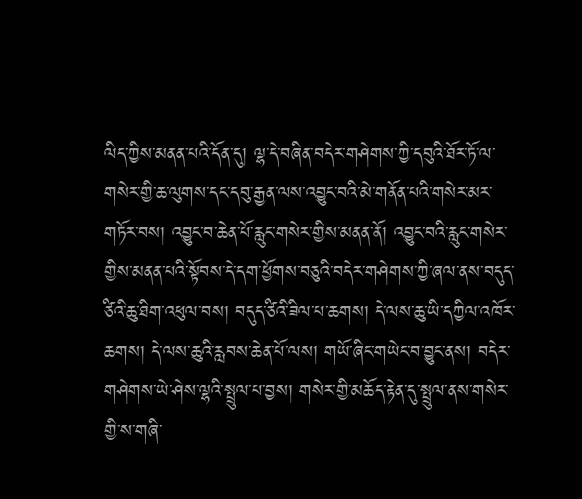ལིད་ཀྱིས་མནན་པའི་དོན་དུ། ལྷ་དེ་བཞིན་བདེར་གཤེགས་ཀྱི་དབུའི་ཐོར་ཏོ་ལ་གསེར་གྱི་ཆ་ལུགས་དང་དབུ་རྒྱན་ལས་འབྱུང་བའི་མེ་གནོན་པའི་གསེར་མར་གཏོར་བས། འབྱུང་བ་ཆེན་པོ་རླུང་གསེར་གྱིས་མནན་ནོ། འབྱུང་བའི་རླུང་གསེར་གྱིས་མནན་པའི་སྟོབས་དེ་དག་ཕྱོགས་བཅུའི་བདེར་གཤེགས་ཀྱི་ཞལ་ནས་བདུད་ཙིའི་ཆུ་ཐིག་འཕུལ་བས། བདུད་ཙིའི་ཟིལ་པ་ཆགས། དེ་ལས་ཆུ་ཡི་དཀྱིལ་འཁོར་ཆགས། དེ་ལས་ཆུའི་རླབས་ཆེན་པོ་ལས། གཡོ་ཞིང་གཡེང་བ་བྱུང་ནས། བདེར་གཤེགས་ཡེ་ཤེས་ལྷའི་སྤྲུལ་པ་བྱས། གསེར་གྱི་མཆོད་རྟེན་དུ་སྤྲུལ་ནས་གསེར་གྱི་ས་གཞི་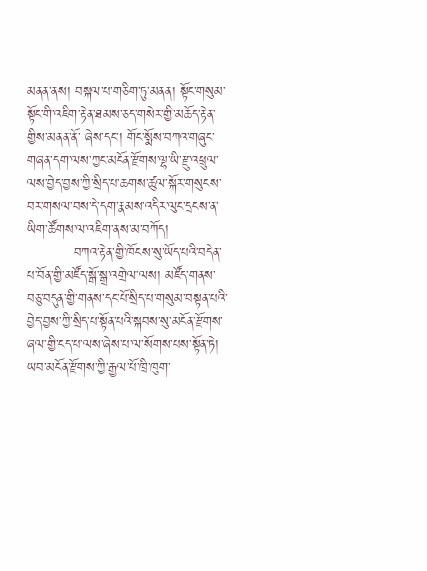མནན་ནས། བསྐལ་པ་གཅིག་ཏུ་མནན། སྟོང་གསུམ་སྟོང་གི་འཇིག་རྟེན་ཐམས་ཅད་གསེར་གྱི་མཆོད་རྟེན་གྱིས་མནན་ནོ་ ཞེས་དང་། གོང་སྨོས་བཀའ་གཞུང་གཞན་དག་ལས་ཀྱང་མངོན་རྫོགས་ལྷ་ཡི་རྫུ་འཕྲུལ་ལས་བྱེད་བྱས་ཀྱི་སྲིད་པ་ཆགས་ཚུལ་སྐོར་གསུངས་བར་གསལ་བས་དེ་དག་རྣམས་འདིར་ལུང་དྲངས་ན་ཡིག་ཚོགས་ལ་འཇིག་ནས་མ་བཀོད།
          བཀའ་རྟེན་གྱི་ཁོངས་སུ་ཡོད་པའི་བདེན་པ་བོན་གྱི་མཛོད་སྒོ་སྒྲ་འགྲེལ་ལས། མཛོད་གནས་བཅུ་བདུན་གྱི་གནས་དང་པོ་སྲིད་པ་གསུམ་བསྟན་པའི་བྱེད་བྱས་ཀྱི་སྲིད་པ་སྟོན་པའི་སྐབས་སུ་མངོན་རྫོགས་ཞལ་གྱི་ངད་པ་ལས་ཞེས་པ་ལ་སོགས་པས་སྟོན་ཏེ། ཡབ་མངོན་རྫོགས་ཀྱི་རྒྱལ་པོ་ཁྲི་ཁུག་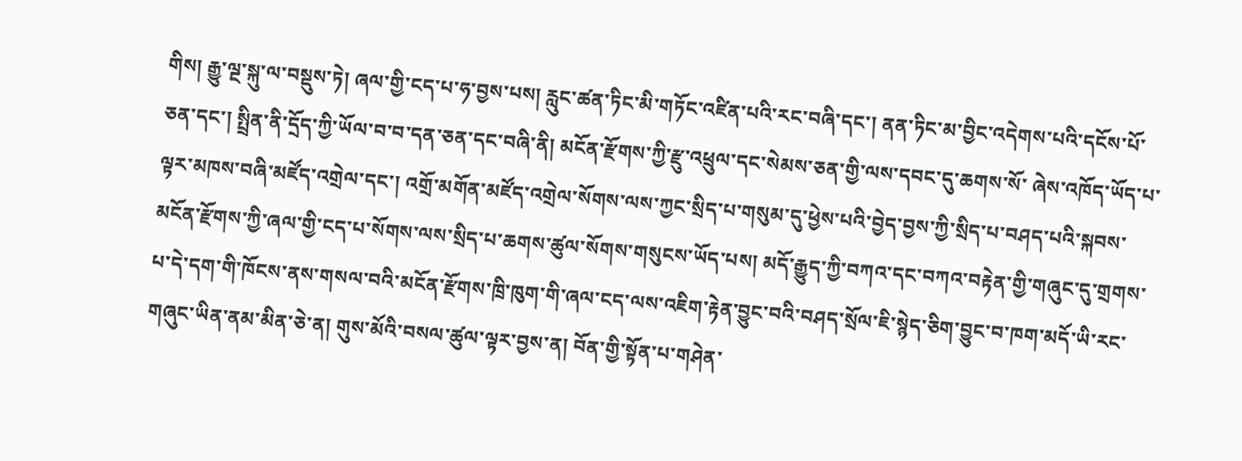གིས། རྒྱུ་ལྔ་སྐུ་ལ་བསྡུས་ཏེ། ཞལ་གྱི་ངད་པ་ཧ་བྱས་པས། རླུང་ཚན་ཏིང་མི་གཏོང་འཛིན་པའི་རང་བཞི་དང་། ནན་ཏིང་མ་བྱིང་འདེགས་པའི་དངོས་པོ་ཅན་དང་། སྤྲིན་ནི་དྲོད་ཀྱི་ཡོལ་བ་བ་དན་ཅན་དང་བཞི་ནི། མངོན་རྫོགས་ཀྱི་རྫུ་འཕྲུལ་དང་སེམས་ཅན་གྱི་ལས་དབང་དུ་ཆགས་སོ་ ཞེས་འཁོད་ཡོད་པ་ལྟར་མཁས་བཞི་མཛོད་འགྲེལ་དང་། འགྲོ་མགོན་མཛོད་འགྲེལ་སོགས་ལས་ཀྱང་སྲིད་པ་གསུམ་དུ་ཕྱེས་པའི་བྱེད་བྱས་ཀྱི་སྲིད་པ་བཤད་པའི་སྐབས་མངོན་རྫོགས་ཀྱི་ཞལ་གྱི་ངད་པ་སོགས་ལས་སྲིད་པ་ཆགས་ཚུལ་སོགས་གསུངས་ཡོད་པས། མདོ་རྒྱུད་ཀྱི་བཀའ་དང་བཀའ་བརྟེན་གྱི་གཞུང་དུ་གྲགས་པ་དེ་དག་གི་ཁོངས་ནས་གསལ་བའི་མངོན་རྫོགས་ཁྲི་ཁུག་གི་ཞལ་ངད་ལས་འཇིག་རྟེན་བྱུང་བའི་བཤད་སྲོལ་ཇི་སྙེད་ཅིག་བྱུང་བ་ཁག་མདོ་ཡི་རང་གཞུང་ཡིན་ནམ་མིན་ཅེ་ན། གུས་མོའི་བསལ་ཚུལ་ལྟར་བྱས་ན། བོན་གྱི་སྟོན་པ་གཤེན་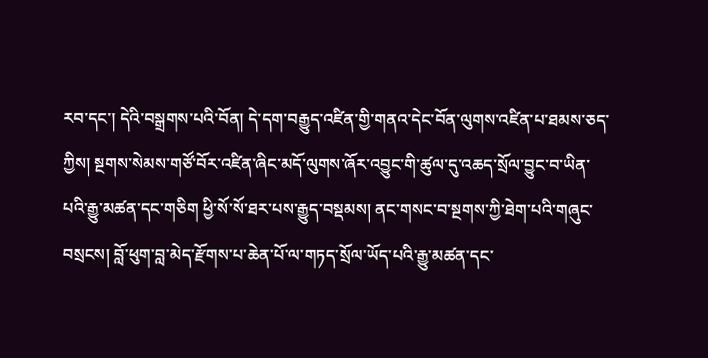རབ་དང་། དེའི་བསྒྲགས་པའི་བོན། དེ་དག་བརྒྱུད་འཛིན་གྱི་གནའ་དེང་བོན་ལུགས་འཛིན་པ་ཐམས་ཅད་ཀྱིས། སྔགས་སེམས་གཙོ་བོར་འཛིན་ཞིང་མདོ་ལུགས་ཞོར་འབྱུང་གི་ཚུལ་དུ་འཆད་སྲོལ་བྱུང་བ་ཡིན་པའི་རྒྱུ་མཚན་དང་གཅིག ཕྱི་སོ་སོ་ཐར་པས་རྒྱུད་བསྡམས། ནང་གསང་བ་སྔགས་ཀྱི་ཐེག་པའི་གཞུང་བསྲངས། བློ་ཕུག་བླ་མེད་རྫོགས་པ་ཆེན་པོ་ལ་གཏད་སྲོལ་ཡོད་པའི་རྒྱུ་མཚན་དང་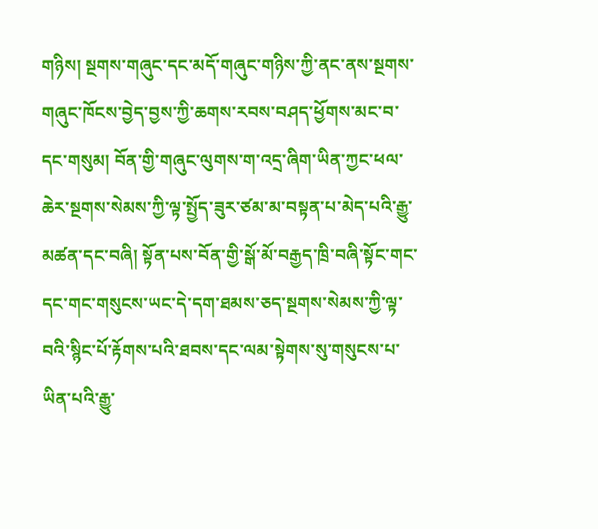གཉིས། སྔགས་གཞུང་དང་མདོ་གཞུང་གཉིས་ཀྱི་ནང་ནས་སྔགས་གཞུང་ཁོངས་བྱེད་བྱས་ཀྱི་ཆགས་རབས་བཤད་ཕྱོགས་མང་བ་དང་གསུམ། བོན་གྱི་གཞུང་ལུགས་ག་འདྲ་ཞིག་ཡིན་ཀྱང་ཕལ་ཆེར་སྔགས་སེམས་ཀྱི་ལྟ་སྤྱོད་ཟུར་ཙམ་མ་བསྟན་པ་མེད་པའི་རྒྱུ་མཚན་དང་བཞི། སྟོན་པས་བོན་གྱི་སྒོ་མོ་བརྒྱད་ཁྲི་བཞི་སྟོང་གང་དང་གང་གསུངས་ཡང་དེ་དག་ཐམས་ཅད་སྔགས་སེམས་ཀྱི་ལྟ་བའི་སྙིང་པོ་རྟོགས་པའི་ཐབས་དང་ལམ་སྟེགས་སུ་གསུངས་པ་ཡིན་པའི་རྒྱུ་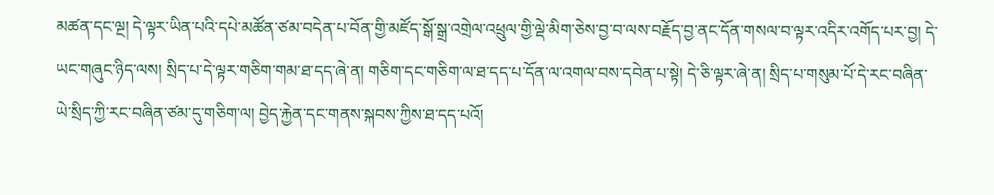མཚན་དང་ལྔ། དེ་ལྟར་ཡིན་པའི་དཔེ་མཚོན་ཙམ་བདེན་པ་བོན་གྱི་མཛོད་སྒོ་སྒྲ་འགྲེལ་འཕྲུལ་གྱི་ལྡེ་མིག་ཅེས་བྱ་བ་ལས་བརྗོད་བྱ་ནང་དོན་གསལ་བ་ལྟར་འདིར་འགོད་པར་བྱ། དེ་ཡང་གཞུང་ཉིད་ལས། སྲིད་པ་དེ་ལྟར་གཅིག་གམ་ཐ་དད་ཞེ་ན། གཅིག་དང་གཅིག་ལ་ཐ་དད་པ་དོན་ལ་འགལ་བས་དབེན་པ་སྟེ། དེ་ཅི་ལྟར་ཞེ་ན། སྲིད་པ་གསུམ་པོ་དེ་རང་བཞིན་ཡེ་སྲིད་ཀྱི་རང་བཞིན་ཙམ་དུ་གཅིག་ལ། བྱེད་རྐྱེན་དང་གནས་སྐབས་ཀྱིས་ཐ་དད་པའོ།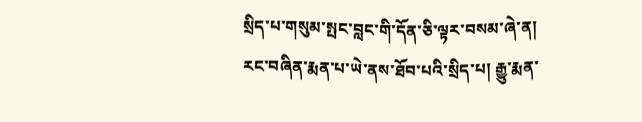སྲིད་པ་གསུམ་སྤང་བླང་གི་དོན་ཅི་ལྟར་བསམ་ཞེ་ན། རང་བཞིན་རྨན་པ་ཡེ་ནས་ཐོབ་པའི་སྲིད་པ། རྒྱུ་རྨན་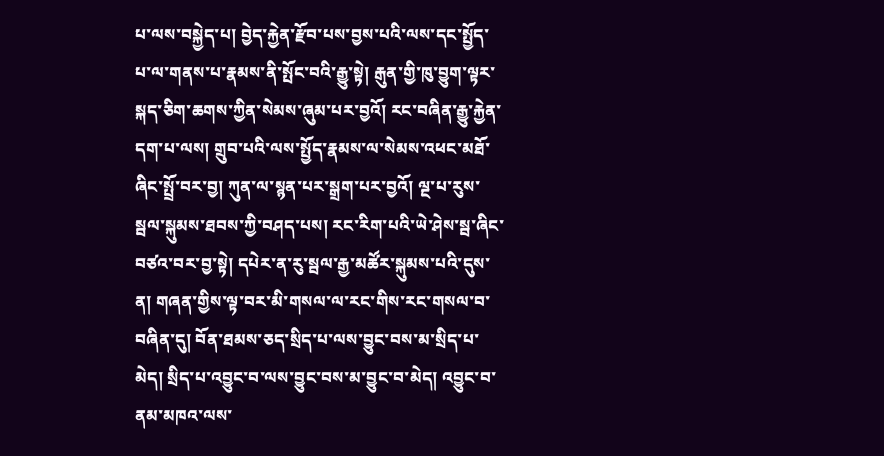པ་ལས་བསྐྱེད་པ། བྱེད་རྐྱེན་རྫོབ་པས་བྱས་པའི་ལས་དང་སྤྱོད་པ་ལ་གནས་པ་རྣམས་ནི་སྤོང་བའི་རྒྱུ་སྟེ། རྒུན་གྱི་ཁུ་བྱུག་ལྟར་སྐད་ཅིག་ཆགས་ཀྱིན་སེམས་ཞུམ་པར་བྱའོ། རང་བཞིན་རྒྱུ་རྐྱེན་དག་པ་ལས། གྲུབ་པའི་ལས་སྤྱོད་རྣམས་ལ་སེམས་འཕང་མཐོ་ཞིང་སྤྲོ་བར་བྱ། ཀུན་ལ་སྙན་པར་སྒྲག་པར་བྱའོ། ལྔ་པ་རུས་སྦལ་སྐུམས་ཐབས་ཀྱི་བཤད་པས། རང་རིག་པའི་ཡེ་ཤེས་སྦ་ཞིང་བཙའ་བར་བྱ་སྟེ། དཔེར་ན་རུ་སྦལ་རྒྱ་མཚོར་སྐུམས་པའི་དུས་ན། གཞན་གྱིས་ལྟ་བར་མི་གསལ་ལ་རང་གིས་རང་གསལ་བ་བཞིན་དུ། བོན་ཐམས་ཅད་སྲིད་པ་ལས་བྱུང་བས་མ་སྲིད་པ་མེད། སྲིད་པ་འབྱུང་བ་ལས་བྱུང་བས་མ་བྱུང་བ་མེད། འབྱུང་བ་ནམ་མཁའ་ལས་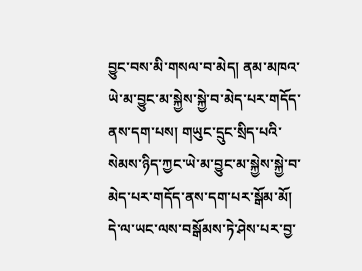བྱུང་བས་མི་གསལ་བ་མེད། ནམ་མཁའ་ཡེ་མ་བྱུང་མ་སྐྱེས་སྐྱེ་བ་མེད་པར་གདོད་ནས་དག་པས། གཡུང་དྲུང་སྲིད་པའི་སེམས་ཉིད་ཀྱང་ཡེ་མ་བྱུང་མ་སྐྱེས་སྐྱེ་བ་མེད་པར་གདོད་ནས་དག་པར་སྒོམ་མོ། དེ་ལ་ཡང་ལས་བསྒོམས་ཏེ་ཤེས་པར་བྱ་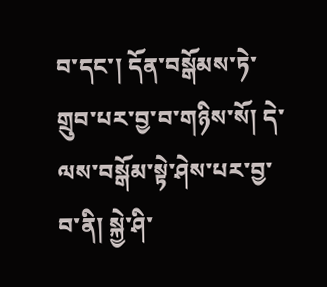བ་དང་། དོན་བསྒོམས་ཏེ་གྲུབ་པར་བྱ་བ་གཉིས་སོ། དེ་ལས་བསྒོམ་སྟེ་ཤེས་པར་བྱ་བ་ནི། སྐྱེ་ཤི་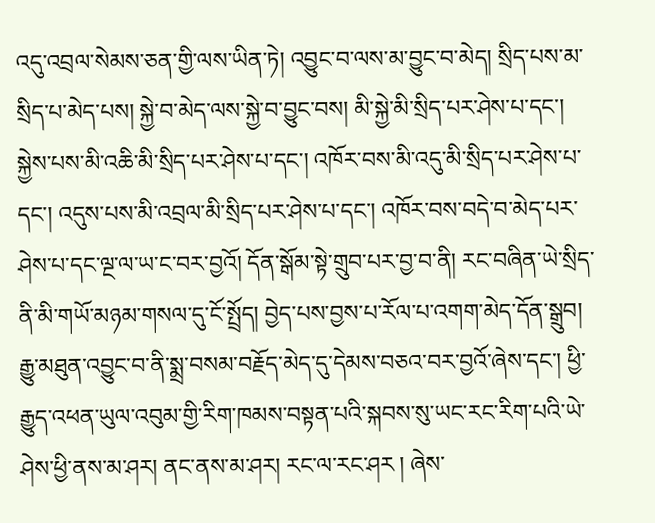འདུ་འབྲལ་སེམས་ཅན་གྱི་ལས་ཡིན་ཏེ། འབྱུང་བ་ལས་མ་བྱུང་བ་མེད། སྲིད་པས་མ་སྲིད་པ་མེད་པས། སྐྱེ་བ་མེད་ལས་སྐྱེ་བ་བྱུང་བས། མི་སྐྱེ་མི་སྲིད་པར་ཤེས་པ་དང་། སྐྱེས་པས་མི་འཆི་མི་སྲིད་པར་ཤེས་པ་དང་། འཁོར་བས་མི་འདུ་མི་སྲིད་པར་ཤེས་པ་དང་། འདུས་པས་མི་འབྲལ་མི་སྲིད་པར་ཤེས་པ་དང་། འཁོར་བས་བདེ་བ་མེད་པར་ཤེས་པ་དང་ལྔ་ལ་ཡ་ང་བར་བྱའོ། དོན་སྒོམ་སྟེ་གྲུབ་པར་བྱ་བ་ནི། རང་བཞིན་ཡེ་སྲིད་ནི་མི་གཡོ་མཉམ་གསལ་དུ་ངོ་སྤྲོད། བྱེད་པས་བྱས་པ་རོལ་པ་འགག་མེད་དོན་སྒྲུབ། རྒྱུ་མཐུན་འབྱུང་བ་ནི་སྨྲ་བསམ་བརྗོད་མེད་དུ་དེམས་བཅའ་བར་བྱའོ་ཞེས་དང་། ཕྱི་རྒྱུད་འཕན་ཡུལ་འབུམ་གྱི་རིག་ཁམས་བསྟན་པའི་སྐབས་སུ་ཡང་རང་རིག་པའི་ཡེ་ཤེས་ཕྱི་ནས་མ་ཤར། ནང་ནས་མ་ཤར། རང་ལ་རང་ཤར ། ཞེས་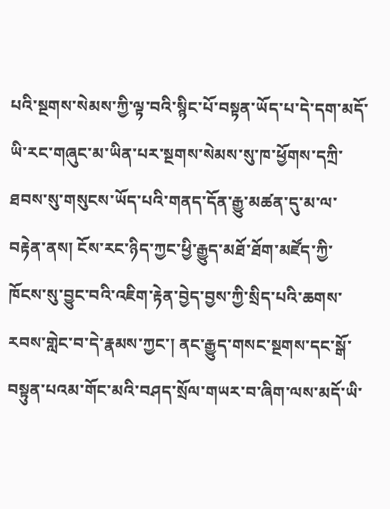པའི་སྔགས་སེམས་ཀྱི་ལྟ་བའི་སྙིང་པོ་བསྟན་ཡོད་པ་དེ་དག་མདོ་ཡི་རང་གཞུང་མ་ཡིན་པར་སྔགས་སེམས་སུ་ཁ་ཕྱོགས་དཀྲི་ཐབས་སུ་གསུངས་ཡོད་པའི་གནད་དོན་རྒྱུ་མཚན་དུ་མ་ལ་བརྟེན་ནས། ངོས་རང་ཉིད་ཀྱང་ཕྱི་རྒྱུད་མཐོ་ཐོག་མཛོད་ཀྱི་ཁོངས་སུ་བྱུང་བའི་འཇིག་རྟེན་བྱེད་བྱས་ཀྱི་སྲིད་པའི་ཆགས་རབས་གླེང་བ་དེ་རྣམས་ཀྱང་། ནང་རྒྱུད་གསང་སྔགས་དང་སྒོ་བསྟུན་པའམ་གོང་མའི་བཤད་སྲོལ་གཡར་བ་ཞིག་ལས་མདོ་ཡི་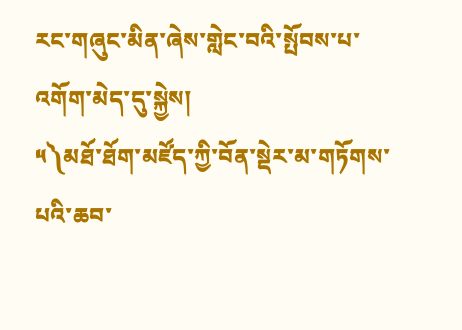རང་གཞུང་མིན་ཞེས་གླེང་བའི་སྤོབས་པ་འགོག་མེད་དུ་སྐྱེས།
༥༽མཐོ་ཐོག་མཛོད་ཀྱི་བོན་སྡེར་མ་གཏོགས་པའི་ཆབ་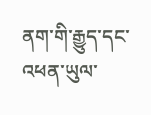ནག་གི་རྒྱུད་དང་འཕན་ཡུལ་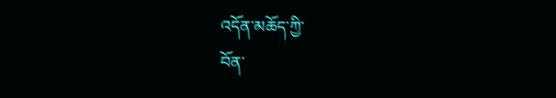འདོན་མཆོད་ཀྱི་
བོན་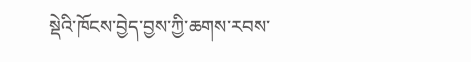སྡེའི་ཁོངས་བྱེད་བྱས་ཀྱི་ཆགས་རབས་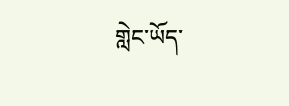གླེང་ཡོད་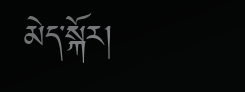མེད་སྐོར།